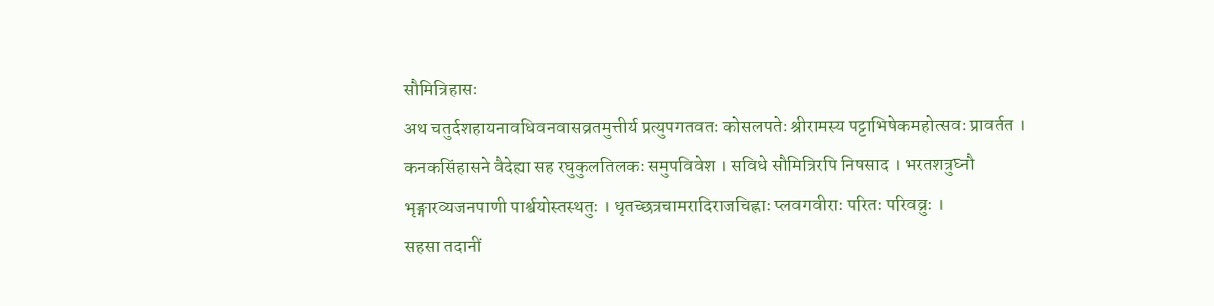सौमित्रिहासः
अथ चतुर्दशहायनावधिवनवासव्रतमुत्तीर्य प्रत्युपगतवतः कोसलपतेः श्रीरामस्य पट्टाभिषेकमहोत्सवः प्रावर्तत । कनकसिंहासने वैदेह्या सह रघुकुलतिलकः समुपविवेश । सविधे सौमित्रिरपि निषसाद । भरतशत्रुघ्नौ भृङ्गारव्यजनपाणी पार्श्वयोस्तस्थतुः । धृतच्छत्रचामरादिराजचिह्नाः प्लवगवीराः परितः परिवव्रुः ।
सहसा तदानीं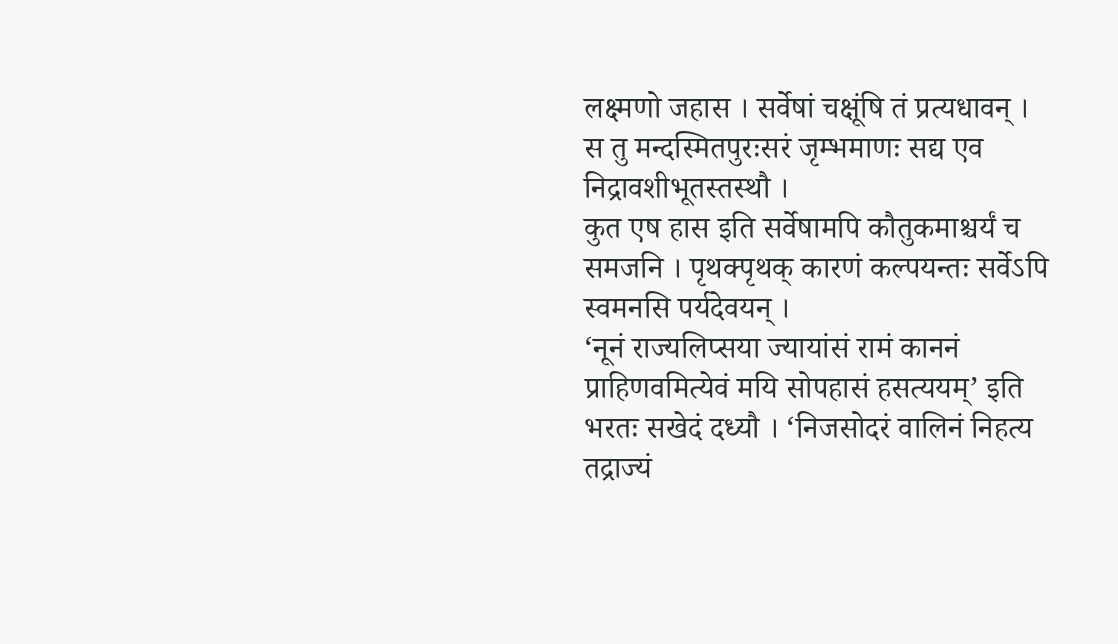लक्ष्मणो जहास । सर्वेषां चक्षूंषि तं प्रत्यधावन् । स तु मन्दस्मितपुरःसरं जृम्भमाणः सद्य एव निद्रावशीभूतस्तस्थौ ।
कुत एष हास इति सर्वेषामपि कौतुकमाश्चर्यं च समजनि । पृथक्पृथक् कारणं कल्पयन्तः सर्वेऽपि स्वमनसि पर्यदेवयन् ।
‘नूनं राज्यलिप्सया ज्यायांसं रामं काननं प्राहिणवमित्येवं मयि सोपहासं हसत्ययम्’ इति भरतः सखेदं दध्यौ । ‘निजसोदरं वालिनं निहत्य तद्राज्यं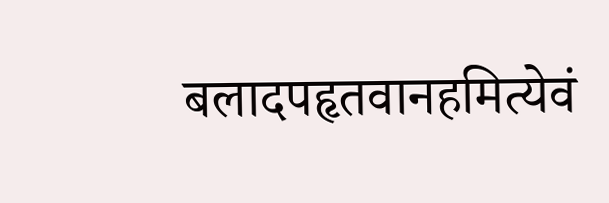बलादपहृतवानहमित्येवं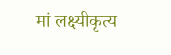मां लक्ष्यीकृत्य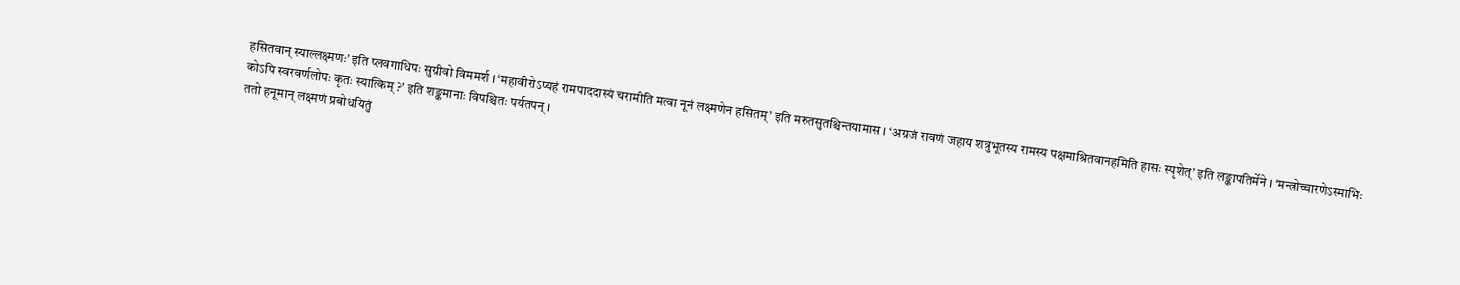हसितवान् स्याल्लक्ष्मणः’ इति प्लवगाधिपः सुग्रीवो विममर्श । ‘महावीरोऽप्यहं रामपाददास्यं चरामीति मत्वा नूनं लक्ष्मणेन हसितम्’ इति मरुतसुतश्चिन्तयामास । ‘अग्रजं रावणं जहाय शत्रुभूतस्य रामस्य पक्षमाश्रितवानहमिति हासः स्पृशेत्’ इति लङ्कापतिर्मेने । ‘मन्त्रोच्चारणेऽस्माभिः कोऽपि स्वरवर्णलोपः कृतः स्यात्किम् ?’ इति शङ्कमानाः विपश्चितः पर्यतपन् ।
ततो हनूमान् लक्ष्मणं प्रबोधयितुं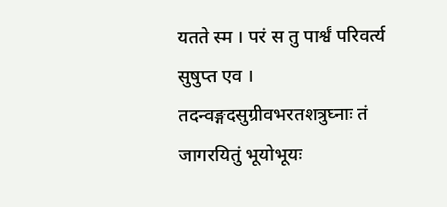यतते स्म । परं स तु पार्श्वं परिवर्त्य सुषुप्त एव । तदन्वङ्गदसुग्रीवभरतशत्रुघ्नाः तं जागरयितुं भूयोभूयः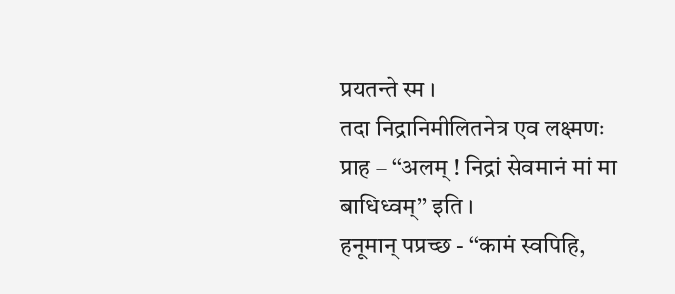प्रयतन्ते स्म ।
तदा निद्रानिमीलितनेत्र एव लक्ष्मणः प्राह – ‘‘अलम् ! निद्रां सेवमानं मां मा बाधिध्वम्’’ इति ।
हनूमान् पप्रच्छ - ‘‘कामं स्वपिहि,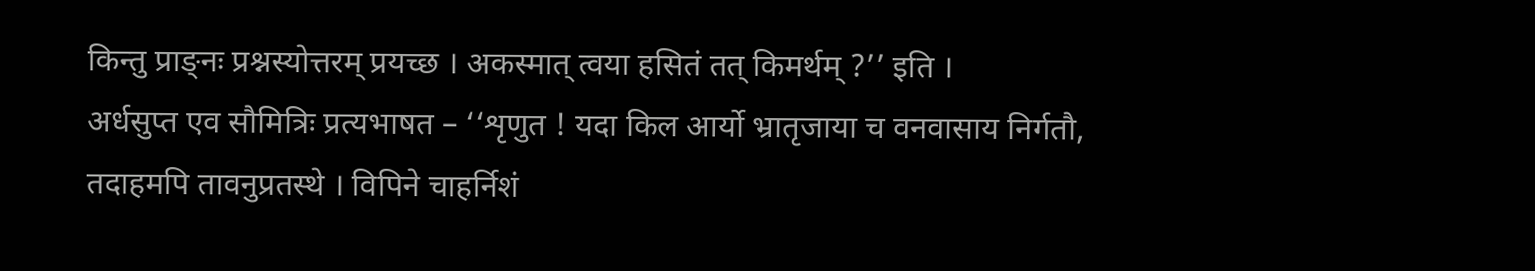किन्तु प्राङ्नः प्रश्नस्योत्तरम् प्रयच्छ । अकस्मात् त्वया हसितं तत् किमर्थम् ?’’ इति ।
अर्धसुप्त एव सौमित्रिः प्रत्यभाषत – ‘‘शृणुत ! यदा किल आर्यो भ्रातृजाया च वनवासाय निर्गतौ, तदाहमपि तावनुप्रतस्थे । विपिने चाहर्निशं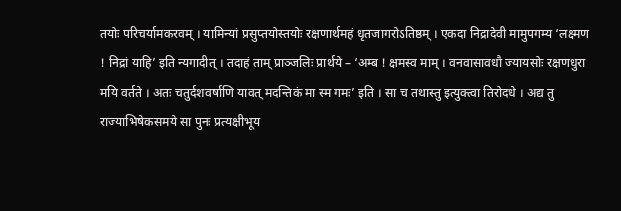तयोः परिचर्यामकरवम् । यामिन्यां प्रसुप्तयोस्तयोः रक्षणार्थमहं धृतजागरोऽतिष्ठम् । एकदा निद्रादेवी मामुपगम्य ‘लक्ष्मण ! निद्रां याहि’ इति न्यगादीत् । तदाहं ताम् प्राञ्जलिः प्रार्थये – ‘अम्ब ! क्षमस्व माम् । वनवासावधौ ज्यायसोः रक्षणधुरा मयि वर्तते । अतः चतुर्दशवर्षाणि यावत् मदन्तिकं मा स्म गमः’ इति । सा च तथास्तु इत्युक्त्वा तिरोदधे । अद्य तु राज्याभिषेकसमये सा पुनः प्रत्यक्षीभूय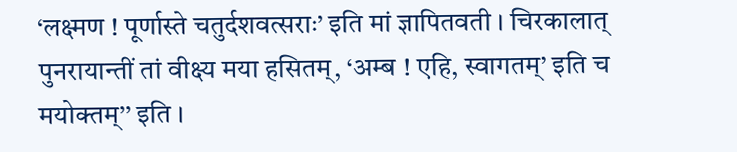‘लक्ष्मण ! पूर्णास्ते चतुर्दशवत्सराः’ इति मां ज्ञापितवती । चिरकालात् पुनरायान्तीं तां वीक्ष्य मया हसितम्, ‘अम्ब ! एहि, स्वागतम्’ इति च मयोक्तम्’’ इति ।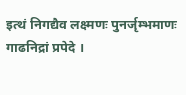इत्थं निगद्यैव लक्ष्मणः पुनर्जृम्भमाणः गाढनिद्रां प्रपेदे ।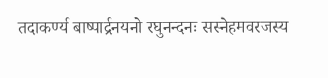तदाकर्ण्य बाष्पार्द्रनयनो रघुनन्दनः सस्नेहमवरजस्य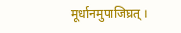मूर्धानमुपाजिघ्रत् ।